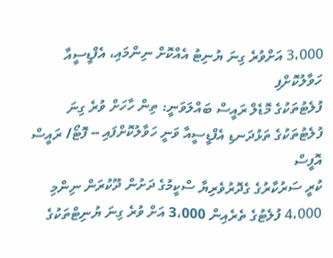3،000 އަށްވުރެ ގިނަ ޔުނިޓު އެއްކޮށް ނިންމައި، އެފްޑީސީއާ ހަވާލުކޮށްފި
ފުލެޓުތަކުގެ މޮޑެލް ރައީސް ބައްލަވަނީ: ތިން ހާހަށް ވުރެ ގިނަ ފުލެޓުތަކުގެ ތަޅުދަނޑި އެފްޑީސީއާ ވަނީ ހަވާލުކޮށްފައި -- ފޮޓޯ/ ރައީސް އޮފީސް
ކުރީ ސަރުކާރުގެ ގެދޮރުވެރިޔާ ސްކީމުގެ ދަށުން ދޫކުރަން ނިންމި 4،000 ފުލެޓުގެ ތެރެއިން 3،000 އަށް ވުރެ ގިނަ ޔުނިޓްތަކުގެ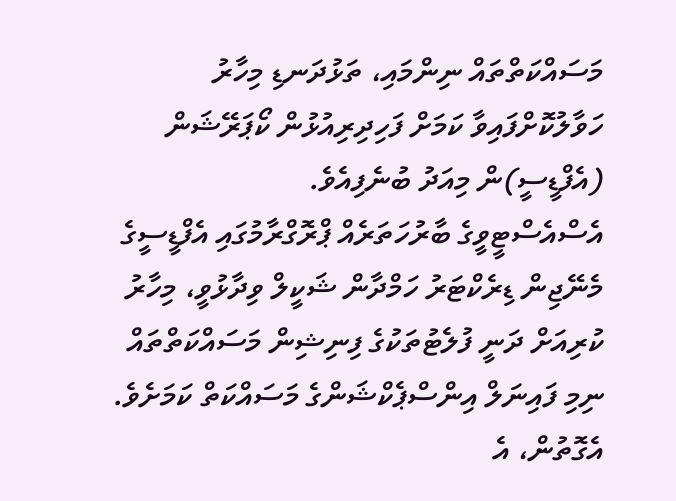މަސައްކަތްތައް ނިންމައި، ތަޅުދަނޑި މިހާރު ހަވާލުކޮށްފައިވާ ކަމަށް ފަހިދިރިއުޅުން ކޯޕަރޭޝަން (އެފްޑީސީ)ން މިއަދު ބުނެފިއެވެ.
އެސްއެސްޓީވީގެ ބާރުހަތަރެއް ޕްރޮގްރާމުގައި އެފްޑީސީގެ މެނޭޖިން ޑިރެކްޓަރު ހަމްދާން ޝަކީލް ވިދާޅުވީ، މިހާރު ކުރިއަށް ދަނީ ފުލެޓުތަކުގެ ފިނިޝިން މަސައްކަތްތައް ނިމި ފައިނަލް އިންސްޕެކްޝަންގެ މަސައްކަތް ކަމަށެވެ.
އެގޮތުން، އެ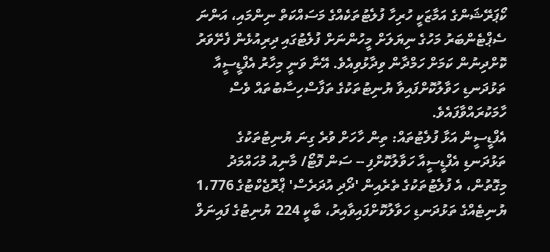ކޯޕަރޭޝަންގެ އަމާޒަކީ ހުރިހާ ފުލެޓުތަކެއްގެ މަސައްކަތް ނިންމައި، އަންނަ ސެޕްޓެންބަރު މަހުގެ ނިޔަލަށް މީހުންނަށް ފުލެޓުގައި ދިރިއުޅެން ފެށޭވަރު ކޮށްދިނުން ކަމަށް ހަމްދާން ވިދާޅުވިއެވެ. އޭނާ ވަނީ މިހާރު އެފްޑީސީއާ ތަޅުދަނޑި ހަވާލުކޮށްފައިވާ ޔުނިޓުތަކުގެ ތަފާސްހިސާބުތައް ވެސް ހާމަކުރައްވާފައެވެ.
އެފްޑީސީން އަޅާ ފުލެޓުތައް: ތިން ހާހަށް ވުރެ ގިނަ ޔުނިޓުތަކުގެ ތަޅުދަނޑި އެފްޑީސީއާ ހަވާލުކޮށްފި -- ސަން ފޮޓޯ/ މާނިއު މުހައްމަދު
މިގޮތުން، އެ ފުލެޓުތަކުގެ ތެރެއިން 'ދޯދި އުދަރެސް' ޕްރޮޖެކްޓުގެ 1،776 ޔުނިޓެއްގެ ތަޅުދަނޑި ހަވާލުކޮށްފައިވާއިރު، ބާކީ 224 ޔުނިޓުގެ ފައިނަލް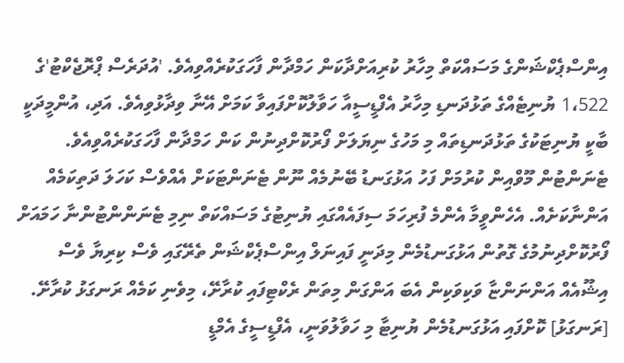އިންސްޕެކްޝަންގެ މަސައްކަތް މިހާރު ކުރިއަށްދާކަން ހަމްދާން ފާހަގަކުރެއްވިއެވެ. 'އުދަރެސް ޕްރޮޖެކްޓު'ގެ 1،522 ޔުނިޓެއްގެ ތަޅުދަނޑި މިހާރު އެފްޑީސީއާ ހަވާލުކޮށްފައިވާ ކަމަށް އޭނާ ވިދާޅުވިއެވެ. އަދި، އުންމީދަކީ ބާކީ ޔުނިޓަކުގެ ތަޅުދަނޑިތައް މި މަހުގެ ނިޔަލަށް ފޯރުކޮށްދިނުން ކަން ހަމްދާން ފާހަގަކުރެއްވިއެވެ.
ޓެނަންޓުން މޫވްއިން ކުރުމަށް ފަހު އަޅުގަނޑު ބޭނުމެއް ނޫން ޓެނަންޓަކަށް އެއްވެސް ކަހަލަ ދަތިކަމެއް އަންނާކަށެއް. އެހެންވީމާ އެންމެ ފުރިހަމަ ސިފައެއްގައި ޔުނިޓުގެ މަސައްކަތް ނިމި ޓެނަންންޓުންނާ ހަމައަށް ފޯރުކޮށްދިނުމުގެ ގޮތުން އަޅުގަނޑުމެން މިދަނީ ފައިނަލް އިންސްޕެކްޝަން ތެރޭގައި ވެސް ކިރިޔާ ވެސް އިޝޫއެއް އަންނަންޏާ ވަކިވަކިން އެބަ އަންގަން މިތަން ރެކްޓިފައި ކުރާށޭ، މިވެނި ކަމެއް ރަނގަޅު ކުރާށޭ. [ރަނގަޅު] ކޮށްފައި އަޅުގަނޑުމެން ޔުނިޓާ މި ހަވާލުވަނީ، އެފްޑީސީގެ އެމްޑީ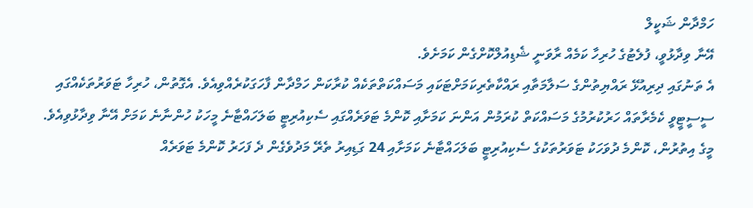ހަމްދާން ޝަކީލް
އޭނާ ވިދާޅުވީ، ފުލެޓުގެ ހުރިހާ ކަމެއް ރާވަނީ ޝެޑިއުލްކޮށްގެން ކަމަށެވެ.
އެ ތަނުގައި ދިރިއުޅޭ ރައްޔިތުންގެ ސަލާމަތާއި ރައްކާތެރިކަމަށްޓަކައި މަސައްކަތްތަކެއް ކުރާކަން ހަމްދާން ފާހަގަކުރެއްވިއެވެ. އެގޮތުން، ހުރިހާ ޓަވަރުތަކެއްގައި ސީސީޓީވީ ކެމެރާތައް ހަރުކުރުމުގެ މަސައްކަތް ކުރަމުން އަންނަ ކަމަށާއި ކޮންމެ ޓަވަރެއްގައި ސެކިއުރިޓީ ބަލަހައްޓާނެ މީހަކު ހުންނާނެ ކަމަށް އޭނާ ވިދާޅުވިއެވެ.
މީގެ އިތުރުން، ކޮންމެ ދުވަހަކު ޓަވަރުތަކުގެ ސެކިއުރިޓީ ބަލަހައްޓާނެ ކަމަށާއި 24 ގަޑިއިރު ތެރޭ މަދުވެގެން ދެ ފަހަރު ކޮންމެ ޓަވަރެއް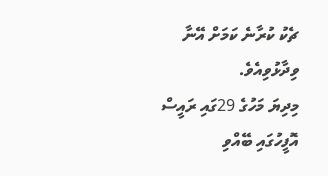ޗެކު ކުރާނެ ކަމަށް އޭނާ ވިދާޅުވިއެވެ.
މިދިޔަ މަހުގެ 29ގައި ރައީސް އޮފީހުގައި ބޭއްވި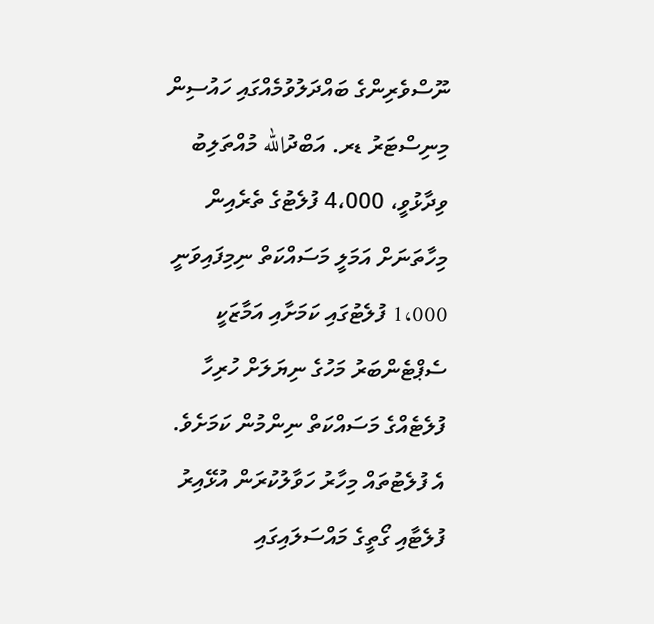ނޫސްވެރިންގެ ބައްދަލުވުމެއްގައި ހައުސިން މިނިސްޓަރު ޑރ. އަބްދުالله މުއްތަލިބު ވިދާޅުވީ، 4،000 ފުލެޓުގެ ތެރެއިން މިހާތަނަށް އަމަލީ މަސައްކަތް ނިމިފައިވަނީ 1،000 ފުލެޓުގައި ކަމަށާއި އަމާޒަކީ ސެޕްޓެންބަރު މަހުގެ ނިޔަލަށް ހުރިހާ ފުލެޓެއްގެ މަސައްކަތް ނިންމުން ކަމަށެވެ.
އެ ފުލެޓުތައް މިހާރު ހަވާލުކުރަން އުޅޭއިރު ފުލެޓާއި ގޯތީގެ މައްސަލައިގައި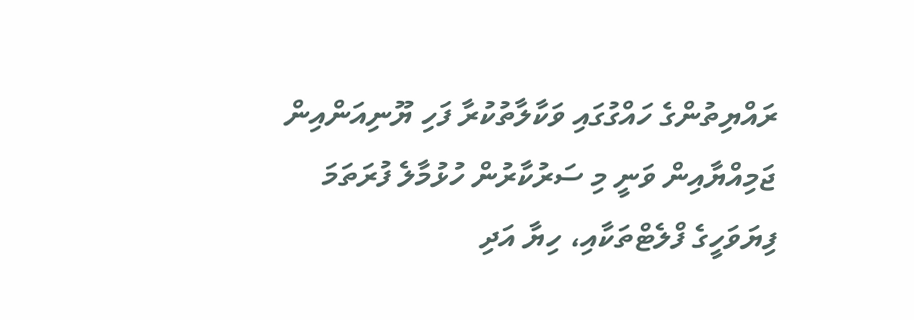ރައްޔިތުންގެ ހައްގުގައި ވަކާލާތުކުރާ ފަހި ޔޫނިއަންއިން ޖަމިއްޔާއިން ވަނީ މި ސަރުކާރުން ހުޅުމާލެ ފުރަތަމަ ފިޔަވަހީގެ ފްލެޓްތަކާއި، ހިޔާ އަދި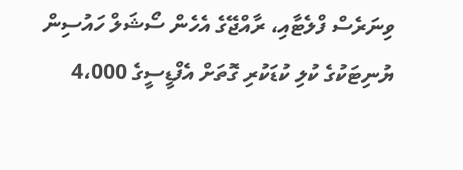ވިނަރެސް ފްލެޓާއި، ރާއްޖޭގެ އެހެން ސޯޝަލް ހައުސިން ޔުނިޓަކުގެ ކުލި ކުޑަކުރި ގޮތަށް އެފްޑީސީގެ 4،000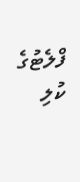ފްލެޓުގެ ކުލި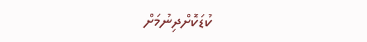ކުޑަކޮށްދިނުމަށް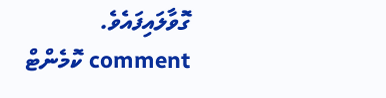ގޮވާލައިފައެވެ.
comment ކޮމެންޓް